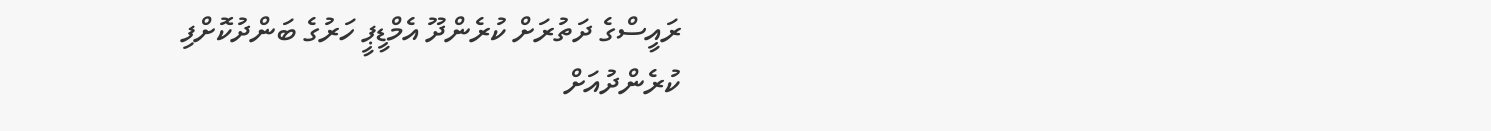ރައީސްގެ ދަތުރަށް ކުރެންދޫ އެމްޑީޕީ ހަރުގެ ބަންދުކޮށްފި
ކުރެންދުއަށް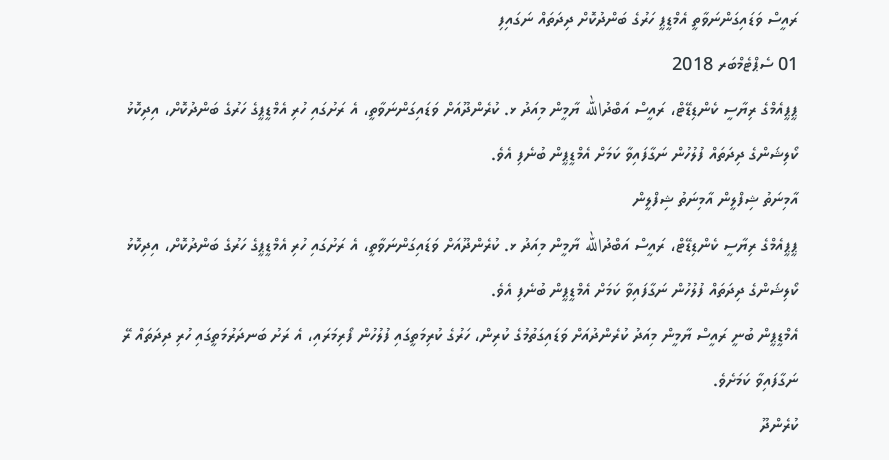ރައީސް ވަޑައިގަންނަވާތީ އެމްޑީޕީ ހަރުގެ ބަންދުކޮށް ދިދަތައް ނަގައިފި
01 ސެޕްޓެމްބަރ 2018
ޕީޕީއެމްގެ ރިޔާސީ ކެންޑިޑޭޓް، ރައީސް އަބްދުالله ޔާމީން މިއަދު ޅ. ކުރެންދޫއަށް ވަޑައިގަންނަވާތީ، އެ ރަށުގައި ހުރި އެމްޑީޕީގެ ހަރުގެ ބަންދުކޮށް، އިދިކޮޅު ކޯލިޝަންގެ ދިދަތައް ފުލުހުން ނަގާފައިވާ ކަމަށް އެމްޑީޕީން ބުނެފި އެވެ.
އާމިނަތު ޝިފްލީން އާމިނަތު ޝިފްލީން
ޕީޕީއެމްގެ ރިޔާސީ ކެންޑިޑޭޓް، ރައީސް އަބްދުالله ޔާމީން މިއަދު ޅ. ކުރެންދޫއަށް ވަޑައިގަންނަވާތީ، އެ ރަށުގައި ހުރި އެމްޑީޕީގެ ހަރުގެ ބަންދުކޮށް، އިދިކޮޅު ކޯލިޝަންގެ ދިދަތައް ފުލުހުން ނަގާފައިވާ ކަމަށް އެމްޑީޕީން ބުނެފި އެވެ.
އެމްޑީޕީން ބުނީ ރައީސް ޔާމީން މިއަދު ކުރެންދުއަށް ވަޑައިގަތުމުގެ ކުރިން، ހަރުގެ ކުރިމަތީގައި ފުލުހުން ފޯރިމަރައި، އެ ރަށު ބަނދަރުމަތީގައި ހުރި ދިދަތައް ރޭ ނަގާފައިވާ ކަމަށެވެ.
ކުރެންދޫ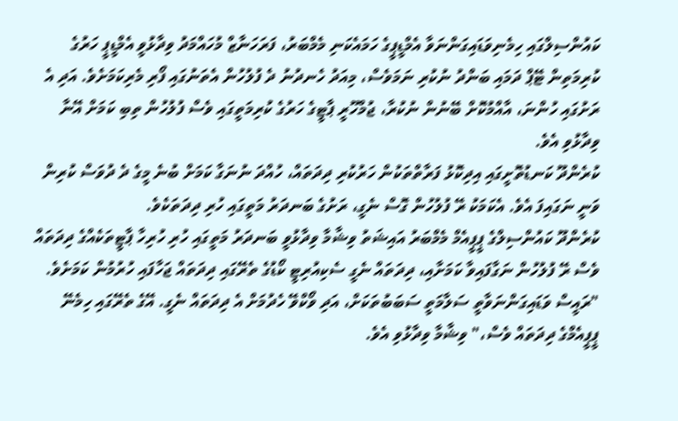ކައުންސިލްގައި ހިމެނިވަޑައިގަންނަވާ އެމްޑީޕީގެ ހަމައެކަނި މެމްބަރު، ފަރަހަނާޒް މުހައްމަދު ވިދާޅުވީ އެމްޑީޕީ ހަރުގެ ކުރިމަތިން ޓޭޕް ދަމައި ބަންދު ނުކުރި ނަމަވެސް، މިއަދު ހެނދުނު ދެ ފުލުހުން އެތަނުގައި ފޯރި މެރިކަމަށެވެ. އަދި އެ ރަށުގައި ހުންނަ، އާއްމުކޮށް ބޭނުން ނުކުރާ، ޖުމްހޫރީ ޕާޓީގެ ހަރުގެ ކުރިމަތީގައި ވެސް ފުލުހުން ތިބި ކަމަށް އޭނާ ވިދާޅުވި އެވެ.
ކުރެންދޫ ކަނޑުތޮށީގައި އިދިކޮޅު ފަރާތްތަކުން ހަރުކުރި ދިދަތައް، ހުއްދަ ނުނަގާ ކަމަށް ބުނެ މީގެ ދެ ދުވަސް ކުރިން ވަނީ ނަގައިފަ އެވެ. އެކަމަކު ރޭ ފުލުހުން ގޮސް ނެގީ، ރަށުގެ ބަނދަރު މަތީގައި ހުރި ދިދަތަކެވެ.
ކުރެންދޫ ކައުންސިލްގެ ޕީޕީއެމް މެމްބަރު އައިޝަތު ވިޝާމާ ވިދާޅުވީ ބަނދަރު މަތީގައި ހުރި ހުރިހާ ޕާޓީތަކެއްގެ ދިދަތައް ވެސް ރޭ ފުލުހުން ނަގާފައިވާ ކަމަށާއި، ދިދަތައް ނެގީ ސެކިއުރިޓީ ކޯޑުގެ ތެރޭގައި ދިދަތައް ޖަހާފައި ހުރުމުން ކަމަށެވެ.
"ރައީސް ވަޑައިގަންނަވާތީ ސަލާމަތީ ސަބަބުތަކަށް، އަދި ވޯކްވޭ ހެދުމަށް އެ ދިދަތައް ނެގީ. އޭގެ ތެރޭގައި ހިމެނޭ ޕީޕީއެމްގެ ދިދަތައް ވެސް،" ވިޝާމާ ވިދާޅުވި އެވެ.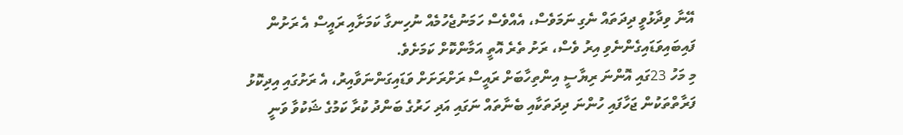އޭނާ ވިދާޅުވީ ދިދަތައް ނެގި ނަމަވެސް، އެއްވެސް ހަމަނުޖެހުމެއް ނުހިނގާ ކަމަށާއި ރައީސް އެ ރަށުން ފައިބައިވަޑައިގެންނެވި އިރު ވެސް، ރަށު ތެރެ އޮތީ އަމާންކޮށް ކަމަށެވެ.
މި މަހު 23ގައި އޮންނަ ރިޔާސީ އިންތިހާބަށް ރައީސް ރަށްރަށަށް ވަޑައިގަންނަވާއިރު، އެ ރަށުގައި އިދިކޮޅު ފަރާތްތަކުން ޖަހާފައި ހުންނަ ދިދަތަކާއި ބެނާތައް ނަގައި އަދި ހަރުގެ ބަންދު ކުރާ ކަމުގެ ޝަކުވާ ވަނީ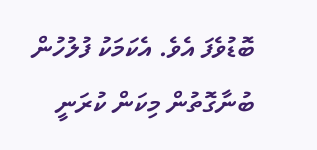ބޮޑުވެފަ އެވެ. އެކަމަކު ފުލުހުން ބުނާގޮތުން މިކަން ކުރަނީ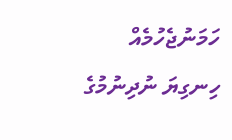ހަމަނުޖެހުމެއް ހިނގިޔަ ނުދިނުމުގެ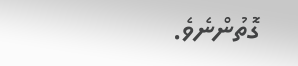ގޮތުންނެވެ.